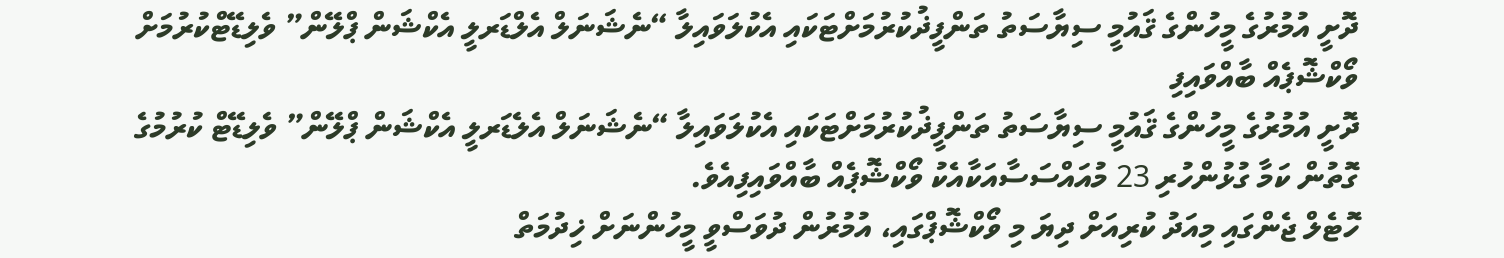ދޮށީ އުމުރުގެ މީހުންގެ ޤައުމީ ސިޔާސަތު ތަންފީޛުކުރުމަށްޓަކައި އެކުލަވައިލާ “ނެޝަނަލް އެލްޑަރލީ އެކްޝަން ޕްލޭން” ވެލިޑޭޓްކުރުމަށް ވޯކްޝޮޕެއް ބާއްވައިފި
ދޮށީ އުމުރުގެ މީހުންގެ ޤައުމީ ސިޔާސަތު ތަންފީޛުކުރުމަށްޓަކައި އެކުލަވައިލާ “ނެޝަނަލް އެލެޑަރލީ އެކްޝަން ޕްލޭން” ވެލިޑޭޓް ކުރުމުގެ ގޮތުން ކަމާ ގުޅުންހުރި 23 މުއައްސަސާއަކާއެކު ވޯކްޝޮޕެއް ބާއްވައިފިއެވެ.
ހޮޓެލް ޖެންގައި މިއަދު ކުރިއަށް ދިޔަ މި ވޯކްޝޮޕްގައި، އުމުރުން ދުވަސްވީ މީހުންނަށް ޚިދުމަތް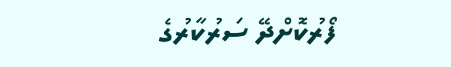ފޯރުކޮށްދޭ ސަރުކާރުގެ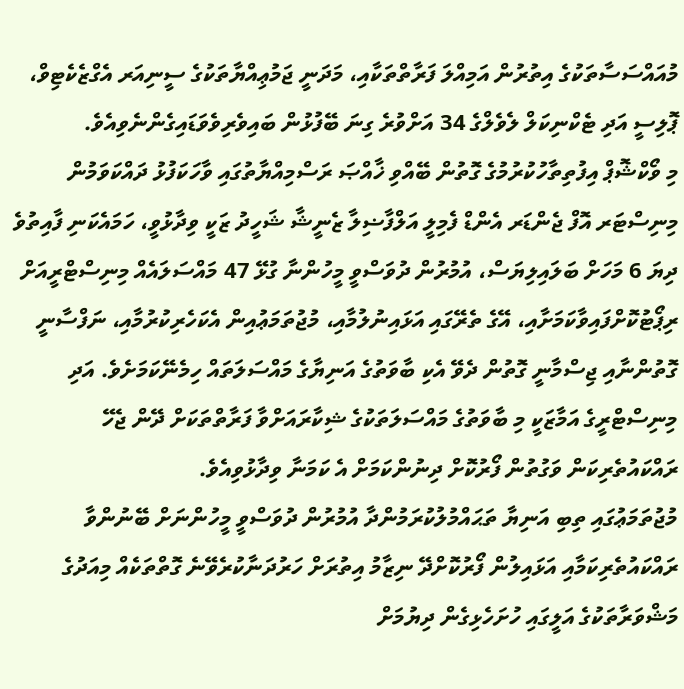މުއައްސަސާތަކުގެ އިތުރުން އަމިއްލަ ފަރާތްތަކާއި، މަދަނީ ޖަމުޢިއްޔާތަކުގެ ސީނިއަރ އެގްޒެކެޓިވް، ޕޮލިސީ އަދި ޓެކްނިކަލް ލެވެލްގެ 34 އަށްވުރެ ގިނަ ބޭފުޅުން ބައިވެރިވެވަޑައިގެންނެވިއެވެ.
މި ވޯކްޝޮޕް އިފުތިތާހުކުރުމުގެ ގޮތުން ބޭއްވި ޚާއްޞަ ރަސްމިއްޔާތުގައި ވާހަކަފުޅު ދައްކަވަމުން މިނިސްޓަރ އޮފް ޖެންޑަރ އެންޑް ފެމިލީ އަލްފާޟިލާ ޒެނީޝާ ޝަހީދު ޒަކީ ވިދާޅުވީ، ހަމައެކަނި ފާއިތުވެ ދިޔަ 6 މަހަށް ބަލައިލިޔަސް، އުމުރުން ދުވަސްވީ މީހުންނާ ގުޅޭ 47 މައްސަލައެއް މިނިސްޓްރީއަށް ރިޕޯޓުކޮށްފައިވާކަމަށާއި، އޭގެ ތެރޭގައި އަޅައިނުލުމާއި، މުޖުތަމަޢުއިން އެކަހެރިކުރުމާއި، ނަފްސާނީ ގޮތުންނާއި ޖިސްމާނީ ގޮތުން ދެވޭ އެކި ބާވަތުގެ އަނިޔާގެ މައްސަލަތައް ހިމެނޭކަމަށެވެ. އަދި މިނިސްޓްރީގެ އަމާޒަކީ މި ބާވަތުގެ މައްސަލަތަކުގެ ޝިކާރައަށްވާ ފަރާތްތަކަށް ދޭން ޖެހޭ ރައްކައުތެރިކަން ވަގުތުން ފޯރުކޮށް ދިނުންކަމަށް އެ ކަމަނާ ވިދާޅުވިއެވެ.
މުޖުތަމަޢުގައި ތިބި އަނިޔާ ތަޙައްމުލުކުރަމުންދާ އުމުރުން ދުވަސްވީ މީހުންނަށް ބޭނުންވާ ރައްކައުތެރިކަމާއި އަޅައިލުން ފޯރުކޮށްދޭ ނިޒާމު އިތުރަށް ހަރުދަނާކުރެވޭނެ ގޮތްތަކެއް މިއަދުގެ މަޝްވަރާތަކުގެ އަލީގައި ހުށަހެޅިގެން ދިޔުމަށް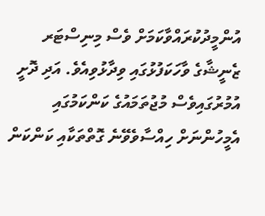އުންމީދުކުރައްވާކަމަށް ވެސް މިނިސްޓަރ ޒެނީޝާގެ ވާހަކަފުޅުގައި ވިދާޅުވިއެވެ. އަދި ދޮށީ އުމުރުގައިވެސް މުޖުތަމައުގެ ކަންކަމުގައި އެމީހުންނަށް ހިއްސާވެވޭނެ ގޮތްތަކާއި ކަންކަން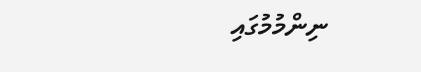ނިންމުމުގައި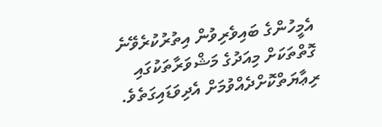އެމީހުންގެ ބައިވެރިވުން އިތުރުކުރެވޭނެ ގޮތްތަކަށް މިއަދުގެ މަޝްވަރާތަކުގައި ރިޢާޔަތްކޮށްދެއްވުމަށް އެދިވަޑައިގަތެވެ.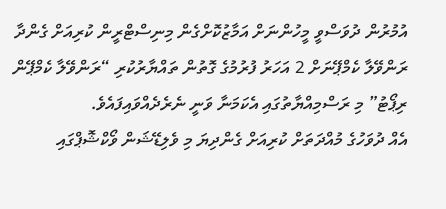އުމުރުން ދުވަސްވީ މީހުންނަށް އަމާޒުކޮށްގެން މިނިސްޓްރީން ކުރިއަށް ގެންދާ ރަންވޭލާ ކެމްޕޭނަށް 2 އަހަރު ފުރުމުގެ ގޮތުން ތައްޔާރުކުރި “ރަންވޭލާ ކެމްޕޭން ރިޕޯޓު” މި ރަސްމިއްޔާތުގައި އެކަމަނާ ވަނީ ނެރެދެއްވައިފައެވެ.
އެއް ދުވަހުގެ މުއްދަތަށް ކުރިއަށް ގެންދިޔަ މި ވެލިޑޭޝަން ވޯކްޝޮޕްގައި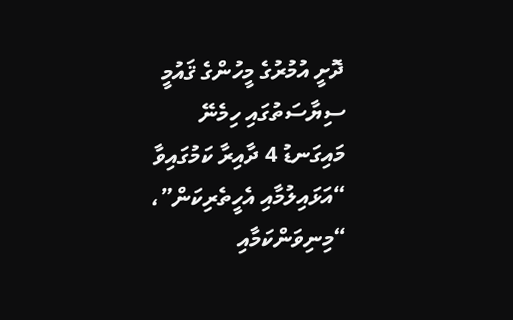ދޮށީ އުމުރުގެ މީހުންގެ ޤައުމީ ސިޔާސަތުގައި ހިމެނޭ މައިގަނޑު 4 ދާއިރާ ކަމުގައިވާ “އަޅައިލުމާއި އެހީތެރިކަން”، “މިނިވަންކަމާއި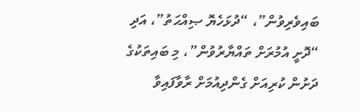ބައިވެރިވުން”، “ދުޅަހެޔޮ ޞިއްޙަތު”، އަދި “ދޮށީ އުމުރަށް ތައްޔާރުވުން”، މި ބައިތަކުގެ ދަށުން ކުރިއަށް ގެންދިއުމަށް ރާވާފައިވާ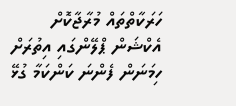ހަރަކާތްތައް މުރާޖާކޮށް އެކްޝަން ޕްލޭންގައި އިތުރަށް ހިމަނަން ފެންނަ ކަންކަމާ ގުޅޭ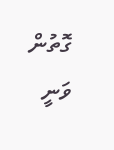ގޮތުން ވަނީ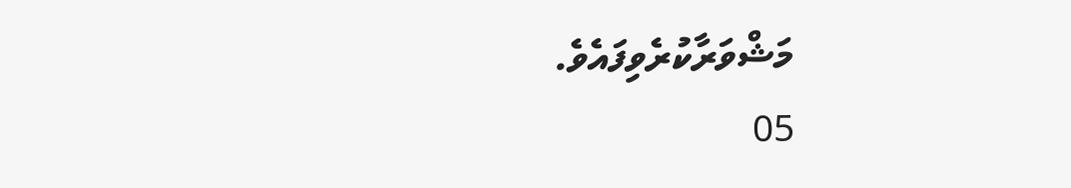މަޝްވަރާކުރެވިފައެވެ.
05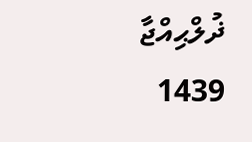ޛުލްޙިއްޖާ 1439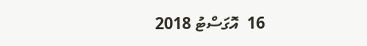16  އޮގަސްޓު 2018